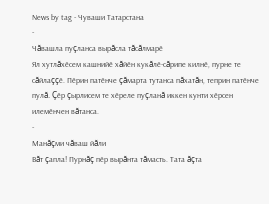News by tag - Чуваши Татарстана
-
Чăвашла пуçланса вырăсла тăсăлмарӗ
Ял хутлăхӗсем кашнийӗ хăйӗн кукăлӗ-сăрипе килнӗ, пурне те сăйлаççӗ. Пӗрин патӗнче çăмарта тутанса пăхатăн, теприн патӗнче пулă. Çӗр çырлисем те хӗреле пуçланă иккен кунти хӗрсен илемӗнчен вăтанса.
-
Манăçми чăваш йăли
Вăт çапла! Пурнăç пӗр вырăнта тăмасть. Тата ăçта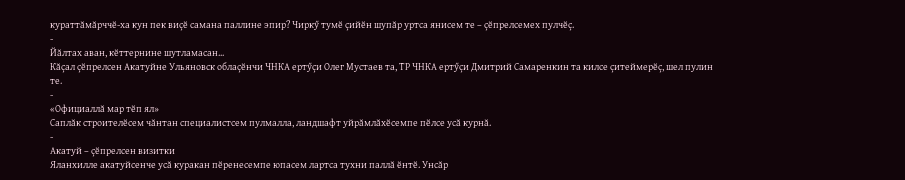кураттăмăрччӗ-ха кун пек виçӗ самана паллине эпир? Чиркӳ тумӗ çийӗн шупăр уртса янисем те – çӗпрелсемех пулчӗç.
-
Йăлтах аван, кӗттернине шутламасан...
Кăçал çӗпрелсен Акатуйне Ульяновск облаçӗнчи ЧНКА ертӳçи Олег Мустаев та, ТР ЧНКА ертӳçи Дмитрий Самаренкин та килсе çитеймерӗç, шел пулин те.
-
«Официаллă мар тӗп ял»
Саплăк строителӗсем чăнтан специалистсем пулмалла, ландшафт уйрăмлăхӗсемпе пӗлсе усă курнă.
-
Акатуй – çӗпрелсен визитки
Яланхилле акатуйсенче усă куракан пӗренесемпе юпасем лартса тухни паллă ӗнтӗ. Унсăр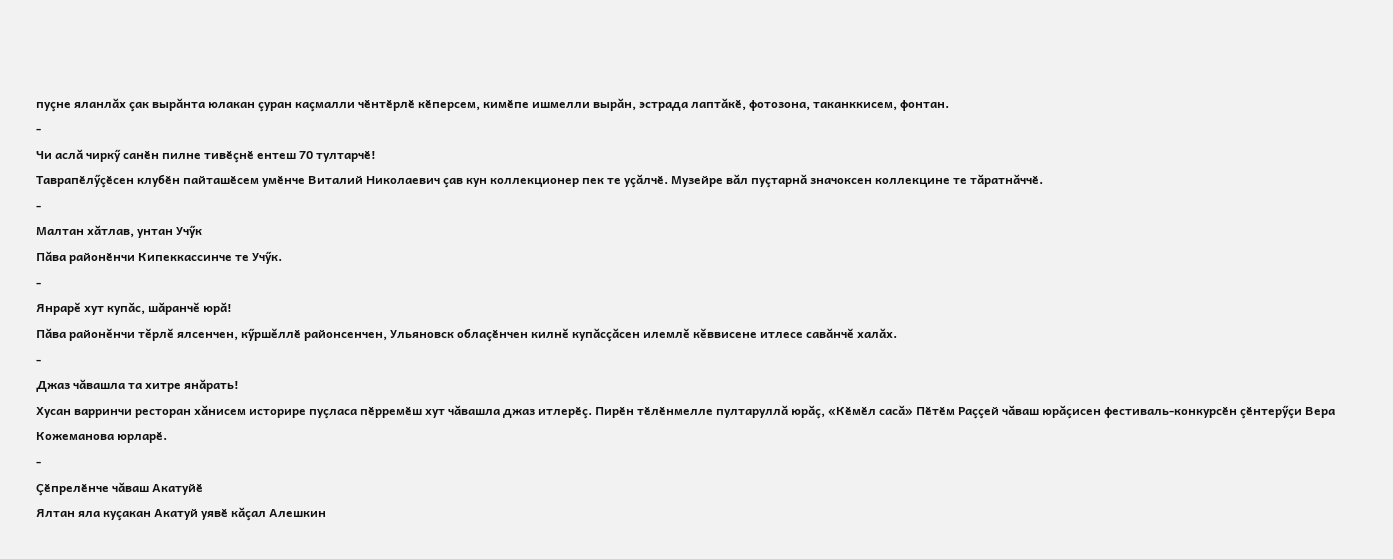пуçне яланлăх çак вырăнта юлакан çуран каçмалли чӗнтӗрлӗ кӗперсем, кимӗпе ишмелли вырăн, эстрада лаптăкӗ, фотозона, таканккисем, фонтан.
-
Чи аслă чиркӳ санӗн пилне тивӗçнӗ ентеш 70 тултарчӗ!
Таврапӗлӳçӗсен клубӗн пайташӗсем умӗнче Виталий Николаевич çав кун коллекционер пек те уçăлчӗ. Музейре вăл пуçтарнă значоксен коллекцине те тăратнăччӗ.
-
Малтан хăтлав, унтан Учӳк
Пăва районӗнчи Кипеккассинче те Учӳк.
-
Янрарĕ хут купăс, шăранчĕ юрă!
Пăва районĕнчи тĕрлĕ ялсенчен, кӳршĕллӗ районсенчен, Ульяновск облаçӗнчен килнĕ купăсçăсен илемлĕ кĕввисене итлесе савăнчĕ халăх.
-
Джаз чăвашла та хитре янăрать!
Хусан варринчи ресторан хăнисем историре пуçласа пӗрремӗш хут чăвашла джаз итлерӗç. Пирӗн тӗлӗнмелле пултаруллă юрăç, «Кӗмӗл сасă» Пӗтӗм Раççей чăваш юрăçисен фестиваль-конкурсӗн çӗнтерӳçи Вера Кожеманова юрларӗ.
-
Çӗпрелӗнче чăваш Акатуйӗ
Ялтан яла куçакан Акатуй уявӗ кăçал Алешкин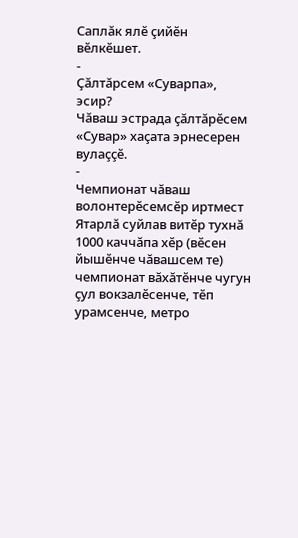Саплăк ялӗ çийӗн вӗлкӗшет.
-
Çăлтăрсем «Суварпа», эсир?
Чăваш эстрада çăлтăрӗсем «Сувар» хаçата эрнесерен вулаççӗ.
-
Чемпионат чăваш волонтерӗсемсӗр иртмест
Ятарлă суйлав витӗр тухнă 1000 каччăпа хӗр (вӗсен йышӗнче чăвашсем те) чемпионат вăхăтӗнче чугун çул вокзалӗсенче, тӗп урамсенче, метро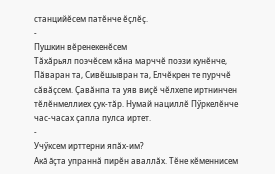станцийӗсем патӗнче ӗçлӗç.
-
Пушкин вӗренекенӗсем
Тăхăрьял поэчӗсем кăна марччӗ поэзи кунӗнче, Пăваран та, Сивӗшывран та, Елчӗкрен те пурччӗ сăвăçсем. Çавăнпа та уяв виçӗ чӗлхепе иртнинчен тӗлӗнмеллиех çук-тăр. Нумай нациллӗ Пӳркелӗнче час-часах çапла пулса иртет.
-
Учӳксем ирттерни япăх-им?
Акă ăçта упраннă пирӗн аваллăх. Тӗне кӗменнисем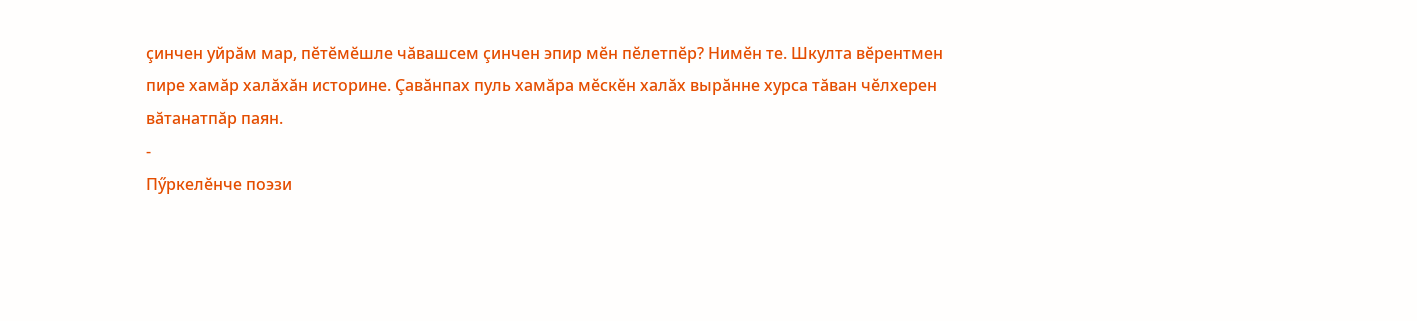çинчен уйрăм мар, пӗтӗмӗшле чăвашсем çинчен эпир мӗн пӗлетпӗр? Нимӗн те. Шкулта вӗрентмен пире хамăр халăхăн историне. Çавăнпах пуль хамăра мӗскӗн халăх вырăнне хурса тăван чӗлхерен вăтанатпăр паян.
-
Пӳркелӗнче поэзи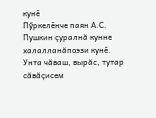кунӗ
Пӳркелӗнче паян А.С. Пушкин çуралнă кунне халалланăпоэзи кунӗ. Унта чăваш, вырăс, тутар сăвăçисем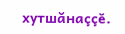хутшăнаççӗ.